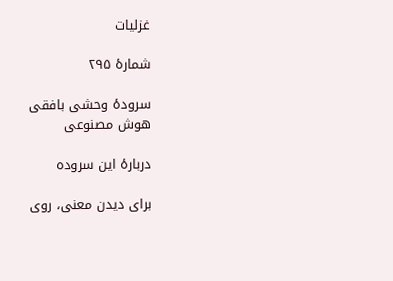غزلیات

شمارهٔ ۲۹۵

سرودهٔ وحشی بافقی
هوش مصنوعی

دربارهٔ این سروده

برای دیدن معنی، روی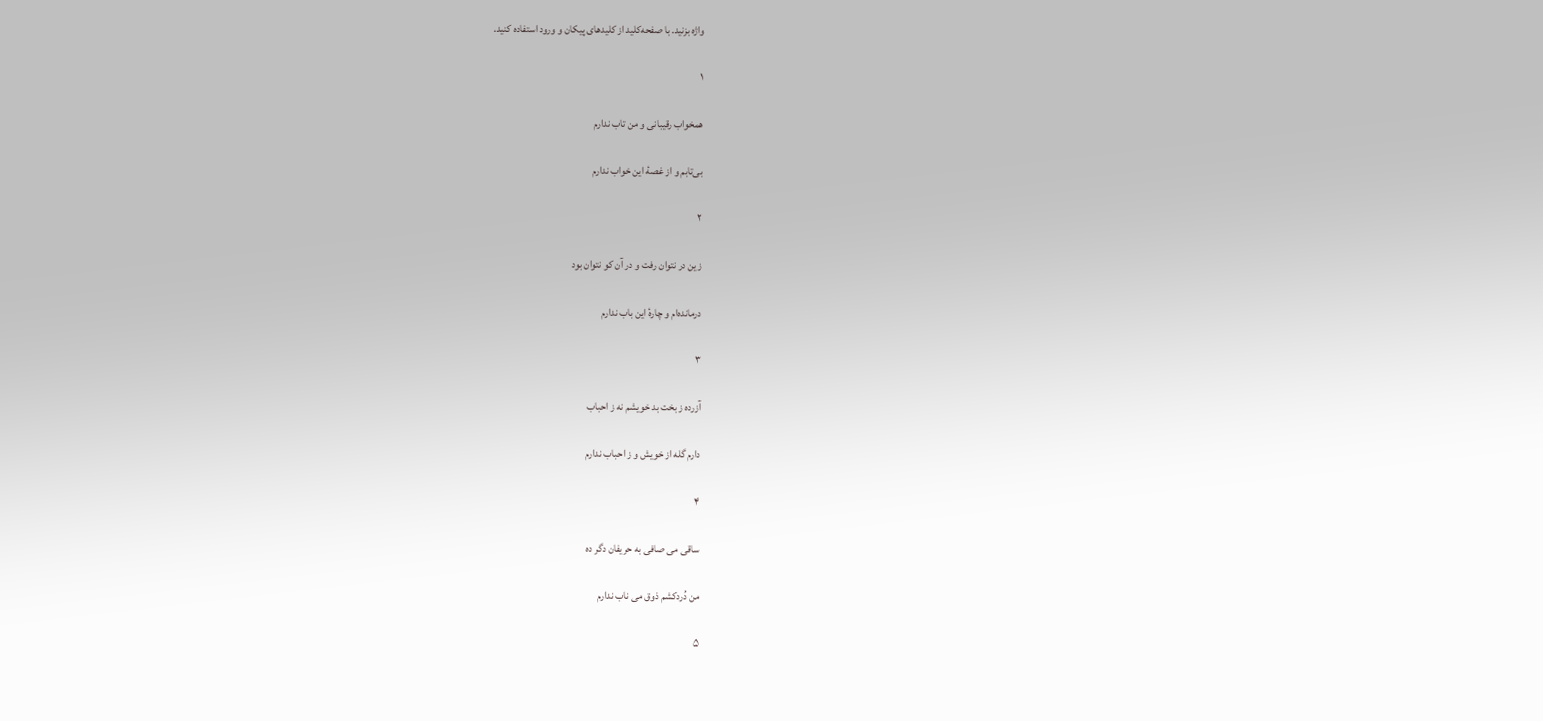واژه بزنید. با صفحه‌کلید از کلیدهای پیکان و ورود استفاده کنید.

۱

همخواب رقیبانی و من تاب ندارم

بی‌تابم و از غصهٔ این خواب ندارم

۲

زین در نتوان رفت و در آن کو نتوان بود

درمانده‌ام و چارهٔ این باب ندارم

۳

آزرده ز بخت بد خویشم نه ز احباب

دارم گله از خویش و ز احباب ندارم

۴

ساقی می صافی به حریفان دگر ده

من دُردکشم ذوق می ناب ندارم

۵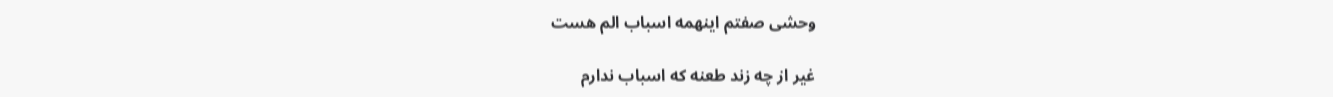وحشی صفتم اینهمه اسباب الم هست

غیر از چه زند طعنه که اسباب ندارم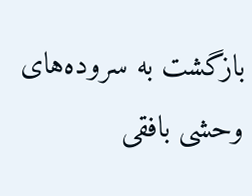بازگشت به سروده‌های وحشی بافقی